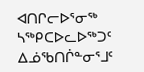ᐊᑎᒋᓕᐅᕐᓂᖅ ᓴᖅᑭᑕᐅᓚᐅᖅᑐᑦ ᐃᓅᖃᑎᒌᓐᓂᕐᒧᑦ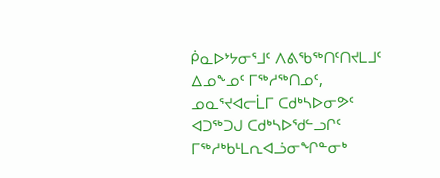ᑮᓇᐅᔾᔭᓂᕐᒧᑦ ᐱᕕᖃᖅᑎᑦᑎᔪᒪᒧᑦ ᐃᓄᖕᓄᑦ ᒥᖅᓱᖅᑎᓄᑦ, ᓄᓇᕐᔪᐊᓕᒫᒥ ᑕᑯᒃᓴᐅᓂᕗᑦ ᐊᑐᖅᑐᒍ ᑕᑯᒃᓴᐅᖁᓪᓗᒋᑦ ᒥᖅᓱᒃᑲᒻᒪᕆᐊᓘᓂᖏᓐᓂᒃ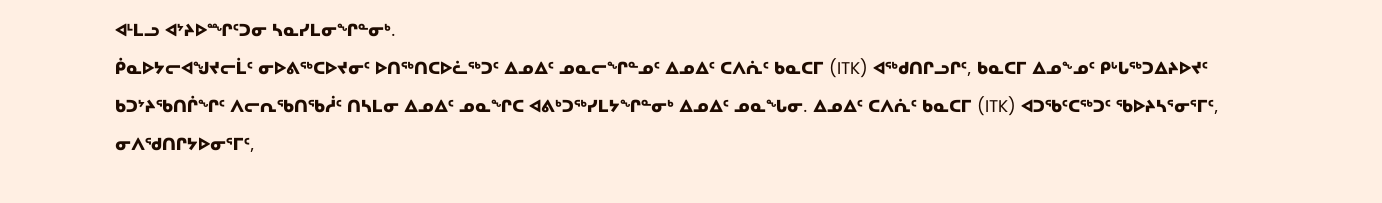ᐊᒻᒪᓗ ᐊᔾᔨᐅᙱᑦᑐᓂ ᓴᓇᓯᒪᓂᖏᓐᓂᒃ.
ᑮᓇᐅᔭᓕᐊᖑᔪᓕᒫᑦ ᓂᐅᕕᖅᑕᐅᔪᓂᑦ ᐅᑎᖅᑎᑕᐅᓛᖅᑐᑦ ᐃᓄᐃᑦ ᓄᓇᓕᖏᓐᓄᑦ ᐃᓄᐃᑦ ᑕᐱᕇᑦ ᑲᓇᑕᒥ (ITK) ᐊᖅᑯᑎᒋᓗᒋᑦ, ᑲᓇᑕᒥ ᐃᓄᖕᓄᑦ ᑭᒡᒐᖅᑐᐃᔨᐅᔪᑦ ᑲᑐᔾᔨᖃᑎᒌᖏᑦ ᐱᓕᕆᖃᑎᖃᓲᑦ ᑎᓴᒪᓂ ᐃᓄᐃᑦ ᓄᓇᖏᑕ ᐊᕕᒃᑐᖅᓯᒪᔭᖏᓐᓂᒃ ᐃᓄᐃᑦ ᓄᓇᖓᓂ. ᐃᓄᐃᑦ ᑕᐱᕇᑦ ᑲᓇᑕᒥ (ITK) ᐊᑐᖃᑦᑕᖅᑐᑦ ᖃᐅᔨᓴᕐᓂᕐᒥᑦ, ᓂᐱᖁᑎᒋᔭᐅᓂᕐᒥᑦ,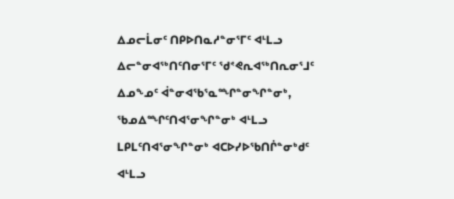ᐃᓄᓕᒫᓂᑦ ᑎᑭᐅᑎᓇᓱᓐᓂᕐᒥᑦ ᐊᒻᒪᓗ ᐃᓕᓐᓂᐊᖅᑎᑦᑎᓂᕐᒥᑦ ᖁᕝᕙᕆᐊᖅᑎᕆᓂᕐᒧᑦ ᐃᓄᖕᓄᑦ ᐋᓐᓂᐊᖃᕐᓇᙱᓐᓂᖏᓐᓂᒃ, ᖃᓄᐃᙱᑦᑎᐊᕐᓂᖏᓐᓂᒃ ᐊᒻᒪᓗ ᒪᑭᒪᑦᑎᐊᕐᓂᖏᓐᓂᒃ ᐊᑕᐅᓯᐅᖃᑎᒌᓐᓂᒃᑯᑦ ᐊᒻᒪᓗ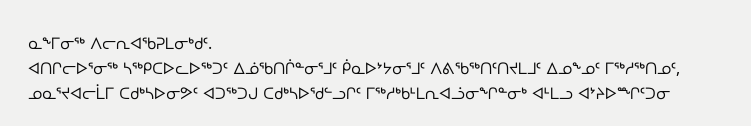ᓇᖕᒥᓂᖅ ᐱᓕᕆᐊᖃᕈᒪᓂᒃᑯᑦ.
ᐊᑎᒋᓕᐅᕐᓂᖅ ᓴᖅᑭᑕᐅᓚᐅᖅᑐᑦ ᐃᓅᖃᑎᒌᓐᓂᕐᒧᑦ ᑮᓇᐅᔾᔭᓂᕐᒧᑦ ᐱᕕᖃᖅᑎᑦᑎᔪᒪᒧᑦ ᐃᓄᖕᓄᑦ ᒥᖅᓱᖅᑎᓄᑦ, ᓄᓇᕐᔪᐊᓕᒫᒥ ᑕᑯᒃᓴᐅᓂᕗᑦ ᐊᑐᖅᑐᒍ ᑕᑯᒃᓴᐅᖁᓪᓗᒋᑦ ᒥᖅᓱᒃᑲᒻᒪᕆᐊᓘᓂᖏᓐᓂᒃ ᐊᒻᒪᓗ ᐊᔾᔨᐅᙱᑦᑐᓂ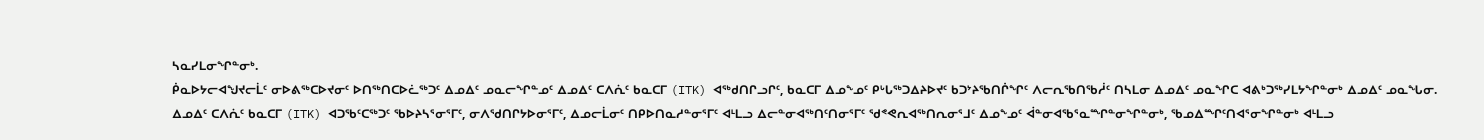ᓴᓇᓯᒪᓂᖏᓐᓂᒃ.
ᑮᓇᐅᔭᓕᐊᖑᔪᓕᒫᑦ ᓂᐅᕕᖅᑕᐅᔪᓂᑦ ᐅᑎᖅᑎᑕᐅᓛᖅᑐᑦ ᐃᓄᐃᑦ ᓄᓇᓕᖏᓐᓄᑦ ᐃᓄᐃᑦ ᑕᐱᕇᑦ ᑲᓇᑕᒥ (ITK) ᐊᖅᑯᑎᒋᓗᒋᑦ, ᑲᓇᑕᒥ ᐃᓄᖕᓄᑦ ᑭᒡᒐᖅᑐᐃᔨᐅᔪᑦ ᑲᑐᔾᔨᖃᑎᒌᖏᑦ ᐱᓕᕆᖃᑎᖃᓲᑦ ᑎᓴᒪᓂ ᐃᓄᐃᑦ ᓄᓇᖏᑕ ᐊᕕᒃᑐᖅᓯᒪᔭᖏᓐᓂᒃ ᐃᓄᐃᑦ ᓄᓇᖓᓂ. ᐃᓄᐃᑦ ᑕᐱᕇᑦ ᑲᓇᑕᒥ (ITK) ᐊᑐᖃᑦᑕᖅᑐᑦ ᖃᐅᔨᓴᕐᓂᕐᒥᑦ, ᓂᐱᖁᑎᒋᔭᐅᓂᕐᒥᑦ, ᐃᓄᓕᒫᓂᑦ ᑎᑭᐅᑎᓇᓱᓐᓂᕐᒥᑦ ᐊᒻᒪᓗ ᐃᓕᓐᓂᐊᖅᑎᑦᑎᓂᕐᒥᑦ ᖁᕝᕙᕆᐊᖅᑎᕆᓂᕐᒧᑦ ᐃᓄᖕᓄᑦ ᐋᓐᓂᐊᖃᕐᓇᙱᓐᓂᖏᓐᓂᒃ, ᖃᓄᐃᙱᑦᑎᐊᕐᓂᖏᓐᓂᒃ ᐊᒻᒪᓗ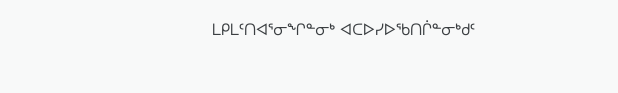ᒪᑭᒪᑦᑎᐊᕐᓂᖏᓐᓂᒃ ᐊᑕᐅᓯᐅᖃᑎᒌᓐᓂᒃᑯᑦ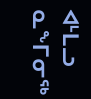ᐊᒻᒪᓗ ᓇᖕᒥᓂᖅ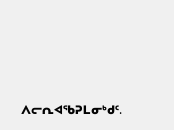ᐱᓕᕆᐊᖃᕈᒪᓂᒃᑯᑦ.